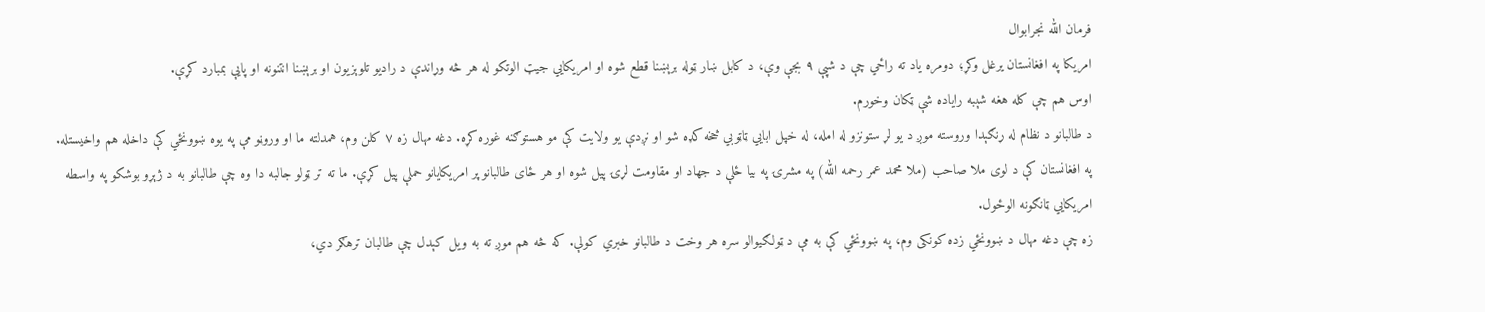فرمان الله نجرابوال
امریکا په افغانستان یرغل وکړ؛ دومره یاد ته راځي چې د شپې ۹ بجې وې، د کابل ښار ټوله برېښنا قطع شوه او امریکایي جیټ الوتکو له هر څه وړاندې د رادیو تلوېزیون او برېښنا انتنونه او پایې بمبارد کړې.
اوس هم چې کله هغه شېبه رایاده شې ټکان وخورم.
د طالبانو د نظام له ړنګېدا وروسته موږ د یو لړ ستونزو له امله، له خپل ابایي ټاټوبي څخه کډه شو او نږدې یو ولایت کې مو هستوګنه غوره کړه. دغه مهال زه ۷ کلن وم، همدلته ما او وروڼو مې په یوه ښوونځي کې داخله هم واخیستله.
په افغانستان کې د لوی ملا صاحب (ملا محمد عمر رحمه الله) په مشرۍ په بیا ځلې د جهاد او مقاومت لړۍ پیل شوه او هر ځای طالبانو پر امریکایانو حملې پیل کړې. ما ته تر ټولو جالبه دا وه چې طالبانو به د ژېړو بوشکو په واسطه امریکایي ټانګونه الوځول.
زه چې دغه مهال د ښوونځي زده كونکی وم، په ښوونځي کې به مې د ټولګیوالو سره هر وخت د طالبانو خبري کولې. که څه هم موږ ته به ویل کېدل چې طالبان ترهګر دي،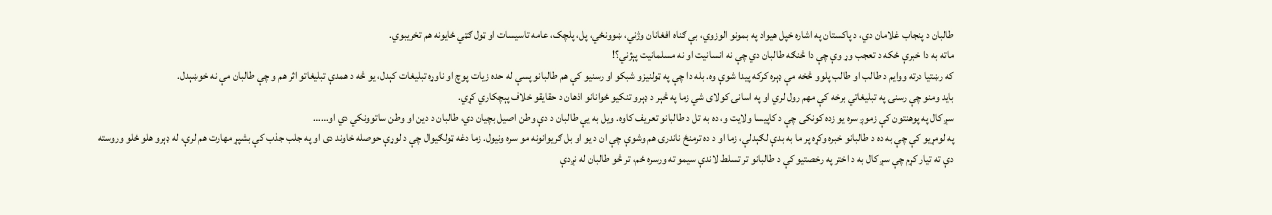طالبان د پنجاب غلامان دي، د پاکستان په اشاره خپل هیواد په بمونو الوزوي، بې ګناه افغانان وژني، ښوونځي، پل، پلچک، عامه تاسیسات او ټول ګټي ځایونه هم تخریبوي.
ماته به دا خبرې ځکه د تعجب وړ وې چې دا څنګه طالبان دي چې نه انسانیت او نه مسلمانیت پېژني؟!
که رښتیا درته ووایم د طالب او طالب پلوو څخه مې ډېره کرکه پیدا شوې وه. بله دا چې په ټولنیزو شبکو او رسنیو کې هم طالبانو پسې له حده زیات پوچ او ناوړه تبلیغات کېدل، یو څه د همدې تبلیغاتو اثر هم و چې طالبان مې نه خوښېدل.
باید ومنو چې رسنۍ په تبلیغاتي برخه کې مهم رول لري او په اسانۍ کولای شي زما په څېر د ډېرو تنکیو ځوانانو اذهان د حقایقو خلاف پېچکاري کړي.
سږ کال په پوهنتون کې زموږ سره یو زده کونکی چې د کاپیسا ولایت و، ده به تل د طالبانو تعریف کاوه. ویل به یې طالبان د دې وطن اصیل بچیان دي، طالبان د دین او وطن ساتوونکي دي او……
په لومړیو کې چې به ده د طالبانو خبره وکړه پر ما به بدې لګېدلې، زما او د ده ترمنځ ناندرۍ هم وشوې چې ان د یو او بل ګریوانونه مو سره ونیول. زما دغه ټولګیوال چې د لوړې حوصله خاوند دی او په جلب جذب کې بشپړ مهارت هم لرې، له ډېرو هلو ځلو وروسته دې ته تیار کړم چې سږ کال به د اختر په رخصتیو کې د طالبانو تر تسلط لاندې سیمو ته ورسره ځم، تر څو طالبان له نږدې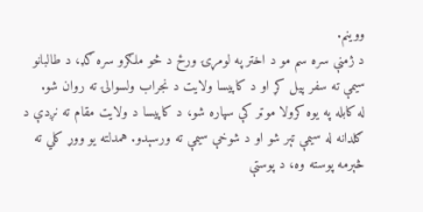ووینم.
د ژمنې سره سم مو د اختر په لومړۍ ورځ د څو ملګرو سره ګډ، د طالبانو سیمې ته سفر پیل کړ او د کاپیسا ولایت د نجراب ولسوالۍ ته روان شو.
له کابله په یوه كرولا موټر کې سپاره شو، د کاپیسا د ولایت مقام ته نږدې د ګلدانه له سیمې تېر شو او د شوخې سیمې ته ورسېدو. همدلته یو ووړ کلي ته څېرمه پوسته وه، د پوستې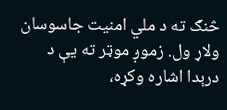څنګ ته د ملي امنیت جاسوسان ولاړ ول. زموږ موټر ته یې د درېدا اشاره وکړه،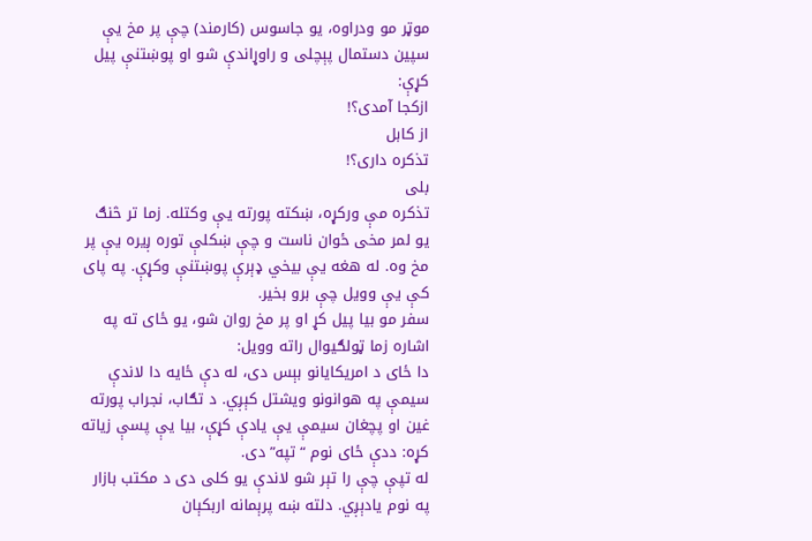موټر مو ودراوه، یو جاسوس (کارمند) چې پر مخ یې سپین دستمال پېچلی و راوړاندې شو او پوښتنې پیل کړې:
ازکجا آمدی؟!
از کابل
تذکره داری؟!
بلی
تذکره مې ورکړه، ښکته پورته یې وکتله. زما تر څنګ یو لمر مخی ځوان ناست و چې ښکلې توره ږیره یې پر مخ وه. له هغه یې بیخي ډېرې پوښتنې وکړې. په پای کې یې وویل چې برو بخیر.
سفر مو بیا پیل کړ او پر مخ روان شو، یو ځای ته په اشاره زما ټولګیوال راته وویل:
دا ځای د امریکایانو بېس دی، له دې ځایه دا لاندې سیمې په هوانونو ویشتل کېږي. د تګاب، نجراب پورته غین او پچغان سیمې یې یادې کړې، بیا یې پسې زیاته کړه: ددې ځای نوم “تپه” دی.
له تپې چې را تېر شو لاندې یو کلی دی د مکتب بازار په نوم یادېږي. دلته ښه پرېمانه اربکېان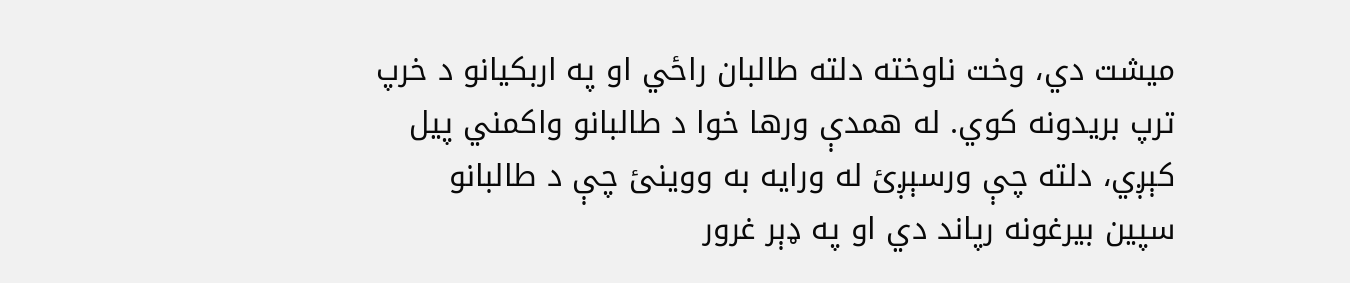میشت دي، وخت ناوخته دلته طالبان راځي او په اربکیانو د خرپ ترپ بریدونه کوي. له همدې ورها خوا د طالبانو واکمني پیل کېږي، دلته چې ورسېږئ له ورایه به ووینئ چې د طالبانو سپین بیرغونه رپاند دي او په ډېر غرور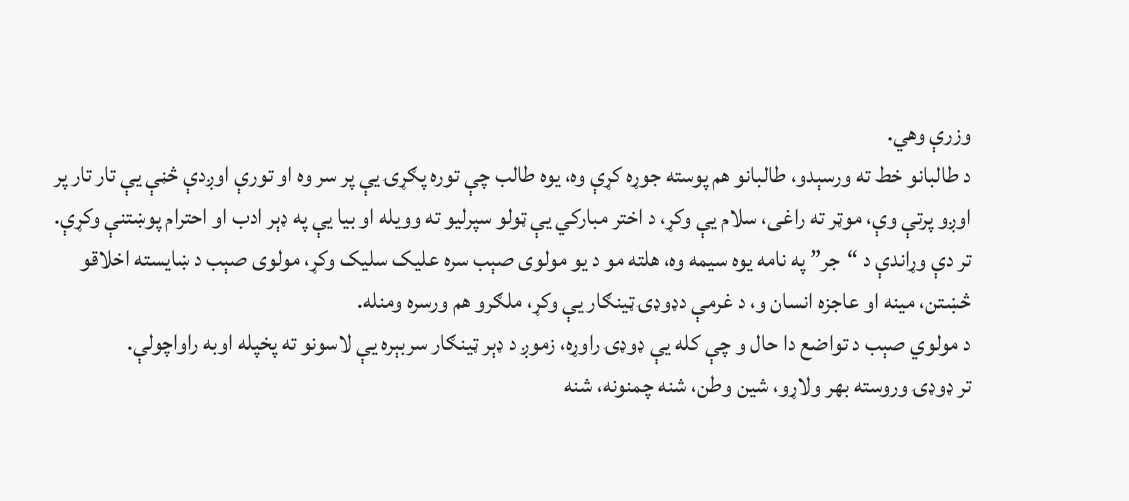وزرې وهي.
د طالبانو خط ته ورسېدو، طالبانو هم پوسته جوړه کړې وه، یوه طالب چې توره پګړۍ یې پر سر وه او تورې اوږدې څڼې یې تار تار پر اوږو پرتې وې، موټر ته راغی، سلام یې وکړ، د اختر مبارکي یې ټولو سپرلیو ته وویله او بیا یې په ډېر ادب او احترام پوښتنې وکړې.
تر دې وړاندې د “جر” په نامه یوه سیمه وه، هلته مو د یو مولوی صېب سره علیک سلیک وکړ، مولوی صېب د ښایسته اخلاقو څښتن، مینه او عاجزه انسان و، د غرمې دډوډۍ ټینګار یې وکړ، ملګرو هم ورسره ومنله.
د مولوي صېب د تواضع دا حال و چې کله یې ډوډۍ راوړه، زموږ د ډېر ټینګار سربېره یې لاسونو ته پخپله اوبه راواچولې.
تر ډوډۍ وروسته بهر ولاړو، شین وطن، شنه چمنونه، شنه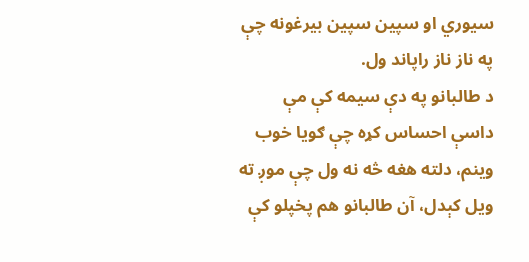سیوري او سپین سپین بیرغونه چې په ناز ناز راپاند ول.
د طالبانو په دې سیمه کې مې داسې احساس کړه چې ګویا خوب وینم، دلته هغه څه نه ول چې موږ ته ویل کېدل، آن طالبانو هم پخپلو کې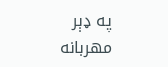په ډېر مهربانه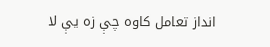انداز تعامل کاوه چې زه یې لا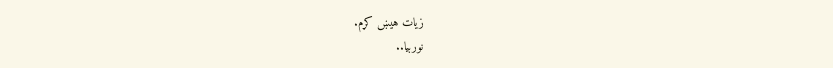زیات هیښ کړم.
نوربیا..